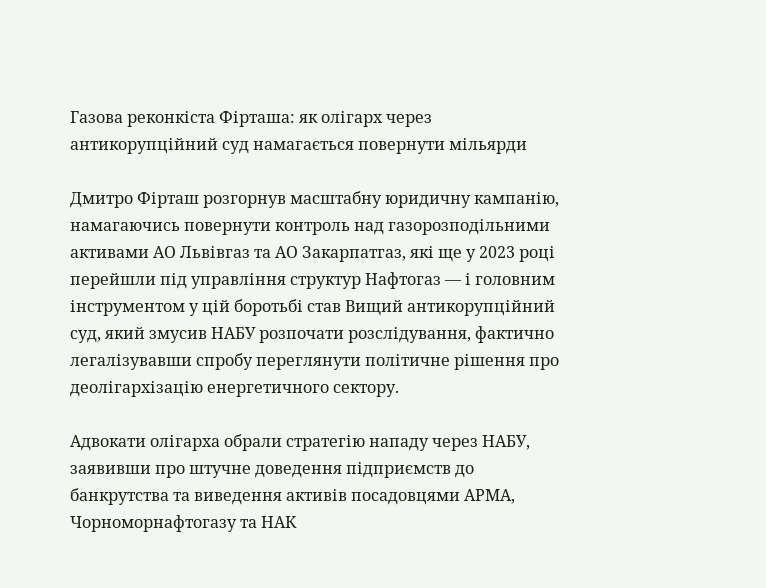Газова реконкіста Фірташа: як олігарх через антикорупційний суд намагається повернути мільярди

Дмитро Фірташ розгорнув масштабну юридичну кампанію, намагаючись повернути контроль над газорозподільними активами АО Львівгаз та АО Закарпатгаз, які ще у 2023 році перейшли під управління структур Нафтогаз — і головним інструментом у цій боротьбі став Вищий антикорупційний суд, який змусив НАБУ розпочати розслідування, фактично легалізувавши спробу переглянути політичне рішення про деолігархізацію енергетичного сектору.

Адвокати олігарха обрали стратегію нападу через НАБУ, заявивши про штучне доведення підприємств до банкрутства та виведення активів посадовцями АРМА, Чорноморнафтогазу та НАК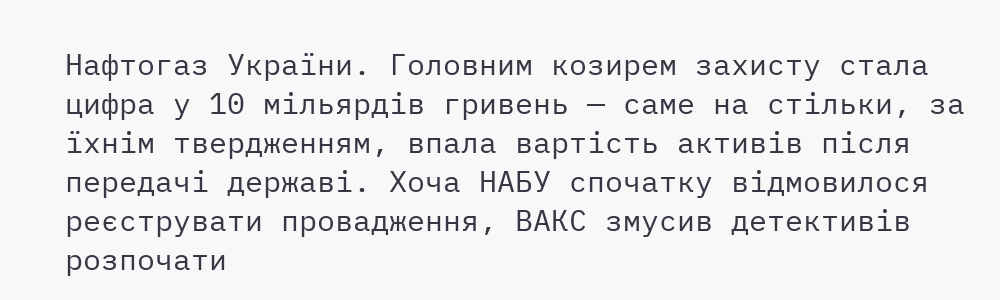Нафтогаз України. Головним козирем захисту стала цифра у 10 мільярдів гривень — саме на стільки, за їхнім твердженням, впала вартість активів після передачі державі. Хоча НАБУ спочатку відмовилося реєструвати провадження, ВАКС змусив детективів розпочати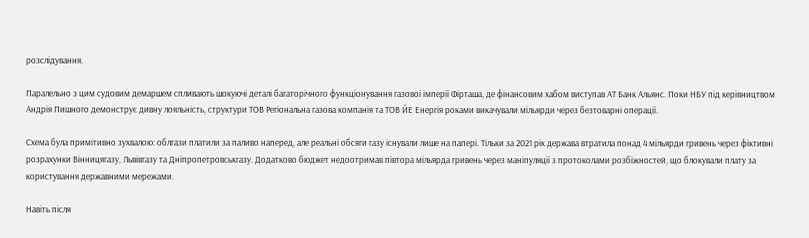розслідування.

Паралельно з цим судовим демаршем спливають шокуючі деталі багаторічного функціонування газової імперії Фірташа, де фінансовим хабом виступав АТ Банк Альянс. Поки НБУ під керівництвом Андрія Пишного демонструє дивну лояльність, структури ТОВ Регіональна газова компанія та ТОВ ЙЕ Енергія роками викачували мільярди через безтоварні операції.

Схема була примітивно зухвалою: облгази платили за паливо наперед, але реальні обсяги газу існували лише на папері. Тільки за 2021 рік держава втратила понад 4 мільярди гривень через фіктивні розрахунки Вінницягазу, Львівгазу та Дніпропетровськгазу. Додатково бюджет недоотримав півтора мільярда гривень через маніпуляції з протоколами розбіжностей, що блокували плату за користування державними мережами.

Навіть після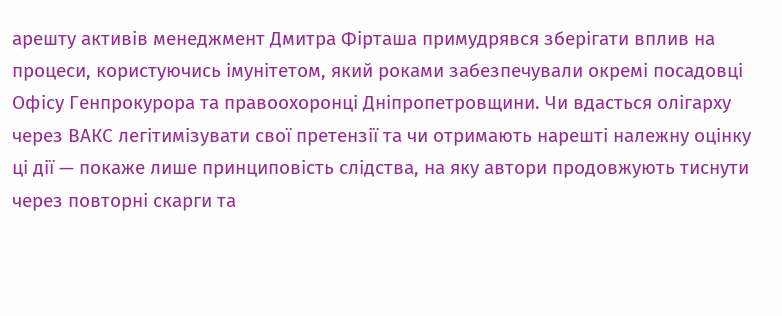арешту активів менеджмент Дмитра Фірташа примудрявся зберігати вплив на процеси, користуючись імунітетом, який роками забезпечували окремі посадовці Офісу Генпрокурора та правоохоронці Дніпропетровщини. Чи вдасться олігарху через ВАКС легітимізувати свої претензії та чи отримають нарешті належну оцінку ці дії — покаже лише принциповість слідства, на яку автори продовжують тиснути через повторні скарги та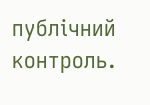публічний контроль.